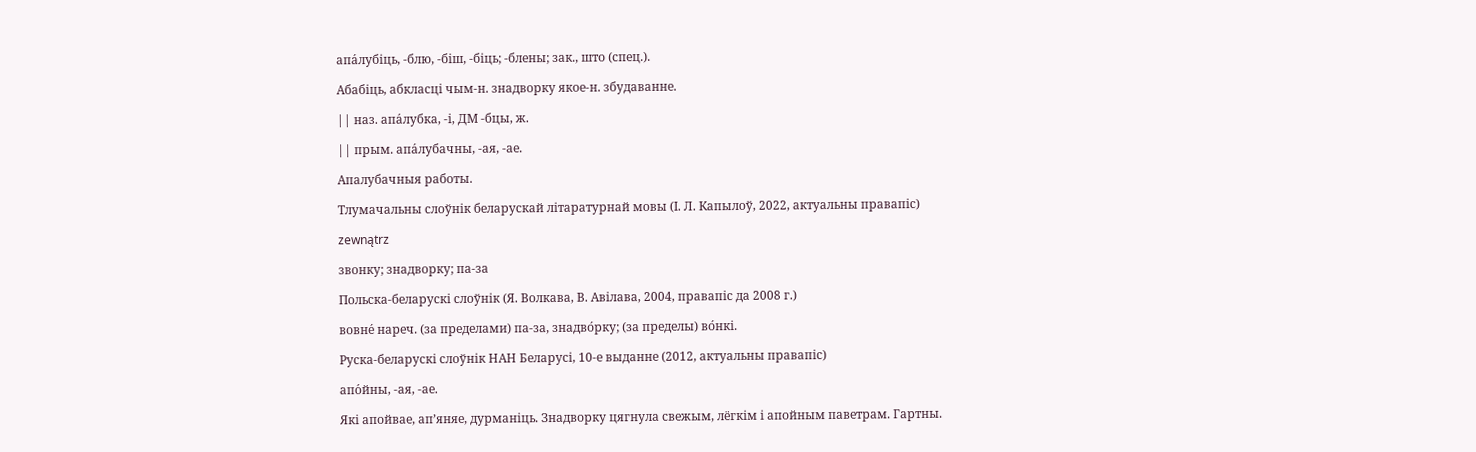апа́лубіць, -блю, -біш, -біць; -блены; зак., што (спец.).

Абабіць, абкласці чым-н. знадворку якое-н. збудаванне.

|| наз. апа́лубка, -і, ДМ -бцы, ж.

|| прым. апа́лубачны, -ая, -ае.

Апалубачныя работы.

Тлумачальны слоўнік беларускай літаратурнай мовы (І. Л. Капылоў, 2022, актуальны правапіс)

zewnątrz

звонку; знадворку; па-за

Польска-беларускі слоўнік (Я. Волкава, В. Авілава, 2004, правапіс да 2008 г.)

вовне́ нареч. (за пределами) па-за, знадво́рку; (за пределы) во́нкі.

Руска-беларускі слоўнік НАН Беларусі, 10-е выданне (2012, актуальны правапіс)

апо́йны, ‑ая, ‑ае.

Які апойвае, ап’яняе, дурманіць. Знадворку цягнула свежым, лёгкім і апойным паветрам. Гартны.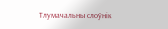Тлумачальны слоўнік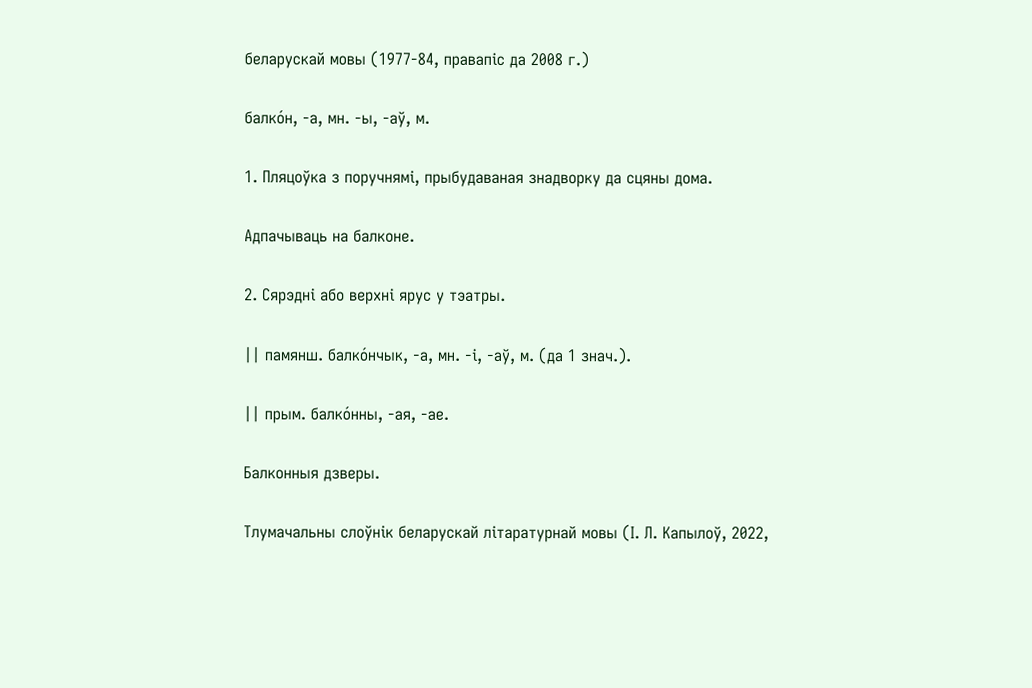беларускай мовы (1977-84, правапіс да 2008 г.)

балко́н, -а, мн. -ы, -аў, м.

1. Пляцоўка з поручнямі, прыбудаваная знадворку да сцяны дома.

Адпачываць на балконе.

2. Сярэдні або верхні ярус у тэатры.

|| памянш. балко́нчык, -а, мн. -і, -аў, м. (да 1 знач.).

|| прым. балко́нны, -ая, -ае.

Балконныя дзверы.

Тлумачальны слоўнік беларускай літаратурнай мовы (І. Л. Капылоў, 2022,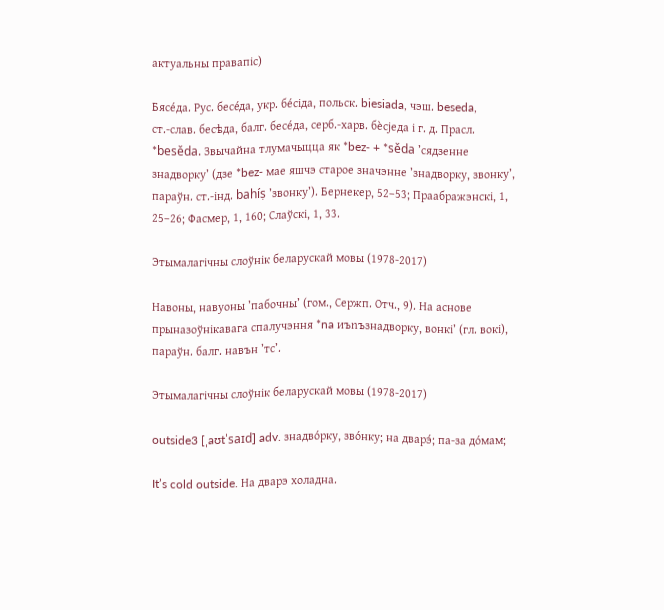актуальны правапіс)

Бясе́да. Рус. бесе́да, укр. бе́сіда, польск. biesiada, чэш. beseda, ст.-слав. бесѣда, балг. бесе́да, серб.-харв. бѐсједа і г. д. Прасл. *besěda. Звычайна тлумачыцца як *bez‑ + *sěda ’сядзенне знадворку’ (дзе *bez‑ мае яшчэ старое значэнне ’знадворку, звонку’, параўн. ст.-інд. bahíṣ ’звонку’). Бернекер, 52–53; Праабражэнскі, 1, 25–26; Фасмер, 1, 160; Слаўскі, 1, 33.

Этымалагічны слоўнік беларускай мовы (1978-2017)

Навоны, навуоны ’пабочны’ (гом., Сержп. Отч., 9). На аснове прыназоўнікавага спалучэння *na иъnъзнадворку, вонкі’ (гл. вокі), параўн. балг. навън ’тс’.

Этымалагічны слоўнік беларускай мовы (1978-2017)

outside3 [ˌaʊtˈsaɪd] adv. знадво́рку, зво́нку; на дварэ́; па-за до́мам;

It’s cold outside. На дварэ холадна.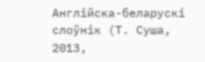Англійска-беларускі слоўнік (Т. Суша, 2013,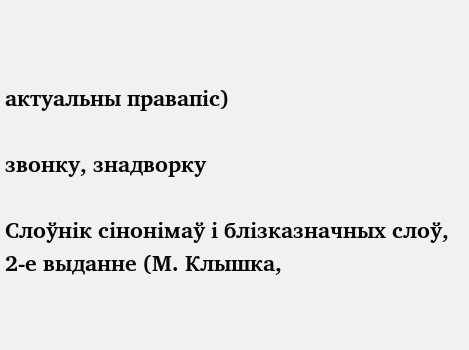актуальны правапіс)

звонку, знадворку

Слоўнік сінонімаў і блізказначных слоў, 2-е выданне (М. Клышка,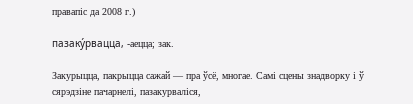правапіс да 2008 г.)

пазаку́рвацца, ‑аецца; зак.

Закурыцца, пакрыцца сажай — пра ўсё, многае. Самі сцены знадворку і ў сярэдзіне пачарнелі, пазакурваліся,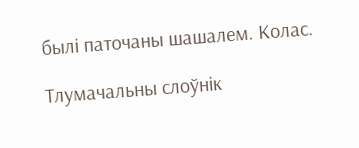былі паточаны шашалем. Колас.

Тлумачальны слоўнік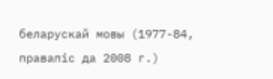беларускай мовы (1977-84, правапіс да 2008 г.)